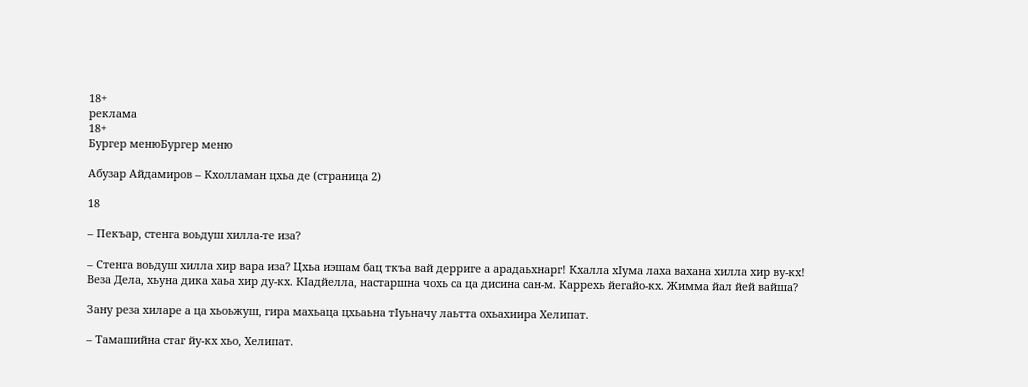18+
реклама
18+
Бургер менюБургер меню

Абузар Айдамиров – Кхолламан цхьа де (страница 2)

18

– Пекъар, стенга воьдуш хилла-те иза?

– Стенга воьдуш хилла хир вара иза? Цхьа иэшам бац ткъа вай дерриге а арадаьхнарг! Кхалла хІума лаха вахана хилла хир ву-кх! Веза Дела, хьуна дика хаьа хир ду-кх. КІадйелла, настаршна чохь са ца дисина сан-м. Каррехь йегайо-кх. Жимма йал йей вайша?

Зану реза хиларе а ца хьоьжуш, гира махьаца цхьаьна тІуьначу лаьтта охьахиира Хелипат.

– Тамашийна стаг йу-кх хьо, Хелипат.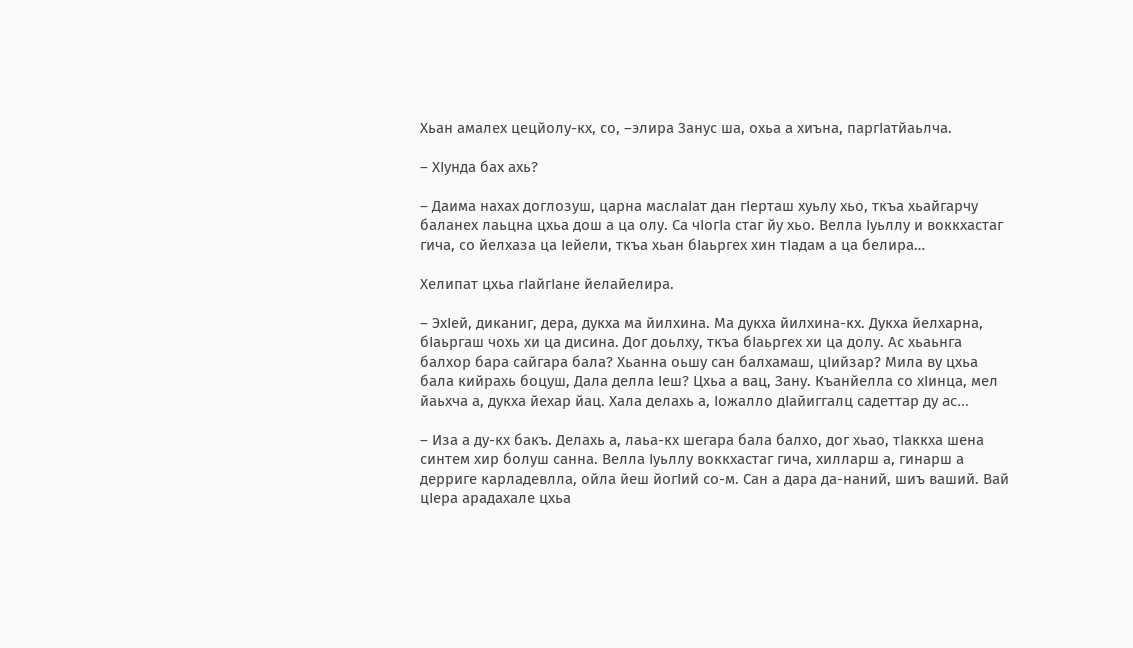Хьан амалех цецйолу-кх, со, –элира Занус ша, охьа а хиъна, паргІатйаьлча.

– ХІунда бах ахь?

– Даима нахах доглозуш, царна маслаІат дан гІерташ хуьлу хьо, ткъа хьайгарчу баланех лаьцна цхьа дош а ца олу. Са чІогІа стаг йу хьо. Велла Іуьллу и воккхастаг гича, со йелхаза ца Іейели, ткъа хьан бІаьргех хин тІадам а ца белира…

Хелипат цхьа гІайгІане йелайелира.

– ЭхІей, диканиг, дера, дукха ма йилхина. Ма дукха йилхина-кх. Дукха йелхарна, бІаьргаш чохь хи ца дисина. Дог доьлху, ткъа бІаьргех хи ца долу. Ас хьаьнга балхор бара сайгара бала? Хьанна оьшу сан балхамаш, цІийзар? Мила ву цхьа бала кийрахь боцуш, Дала делла Іеш? Цхьа а вац, Зану. Къанйелла со хІинца, мел йаьхча а, дукха йехар йац. Хала делахь а, Іожалло дІайиггалц садеттар ду ac…

– Иза а ду-кх бакъ. Делахь а, лаьа-кх шегара бала балхо, дог хьао, тІаккха шена синтем хир болуш санна. Велла Іуьллу воккхастаг гича, хилларш а, гинарш а дерриге карладевлла, ойла йеш йогІий со-м. Сан а дара да-наний, шиъ ваший. Вай цІера арадахале цхьа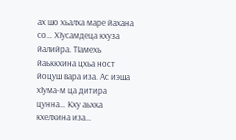ах шо хьалха маре йахана со… ХІусамдеца кхуза йалийра. ТІамехь йаьккхина цхьа ност йоцуш вара иза. Ас иэша хІума-м ца дитира цунна… Кху аьхка кхелхина иза…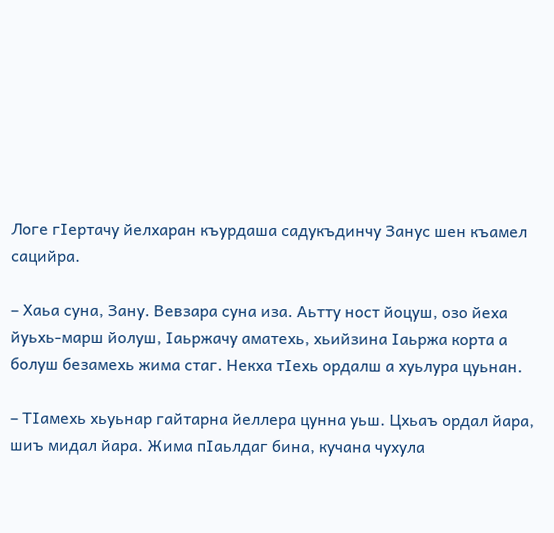Логе гІертачу йелхаран къурдаша садукъдинчу Занус шен къамел сацийра.

– Хаьа суна, Зану. Вевзара суна иза. Аьтту ност йоцуш, озо йеха йуьхь-марш йолуш, Іаьржачу аматехь, хьийзина Іаьржа корта а болуш безамехь жима стаг. Некха тІехь ордалш а хуьлура цуьнан.

– ТІамехь хьуьнар гайтарна йеллера цунна уьш. Цхьаъ ордал йара, шиъ мидал йара. Жима пІаьлдаг бина, кучана чухула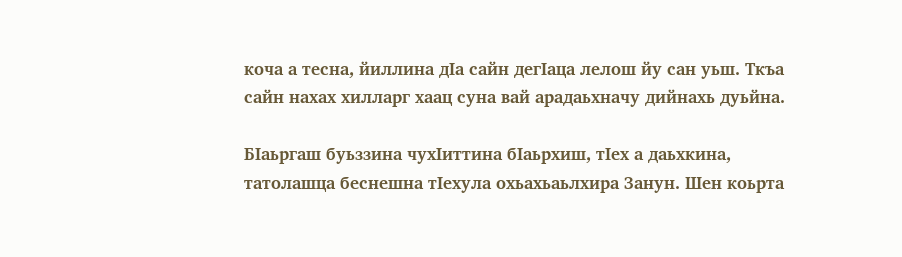коча а тесна, йиллина дІа сайн дегІаца лелош йу сан уьш. Ткъа сайн нахах хилларг хаац суна вай арадаьхначу дийнахь дуьйна.

БІаьргаш буьззина чухІиттина бІаьрхиш, тІех а даьхкина, татолашца беснешна тІехула охьахьаьлхира Занун. Шен коьрта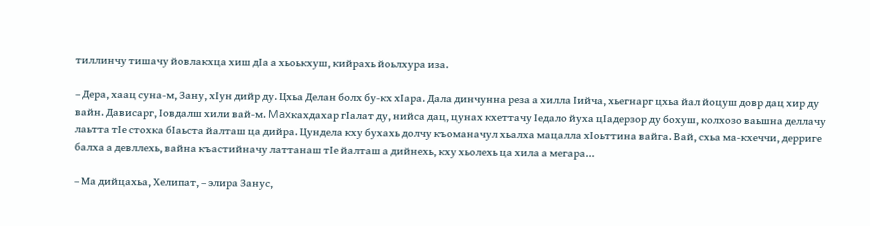тиллинчу тишачу йовлакхца хиш дІа а хьоькхуш, кийрахь йоьлхура иза.

– Дера, хаац суна-м, Зану, хІун дийр ду. Цхьа Делан болх бу-кх хІара. Дала динчунна реза а хилла Іийча, хьегнарг цхьа йал йоцуш довр дац хир ду вайн. Дависарг, Іовдалш хили вай-м. Maxкaxдахар гІалат ду, нийса дац, цунах кхеттачу Іедало йуха цІадерзор ду бохуш, колхозо ваьшна деллачу лаьтта тІе стохка бІаьста йалташ ца дийра. Цундела кху бухахь долчу къоманачул хьалха мацалла хІоьттина вайга. Вай, схьа ма-кхеччи, дерриге балха а девллехь, вайна къастийначу латтанаш тІе йалташ а дийнехь, кху хьолехь ца хила а мегара…

– Ма дийцахьа, Хелипат, – элира Занус,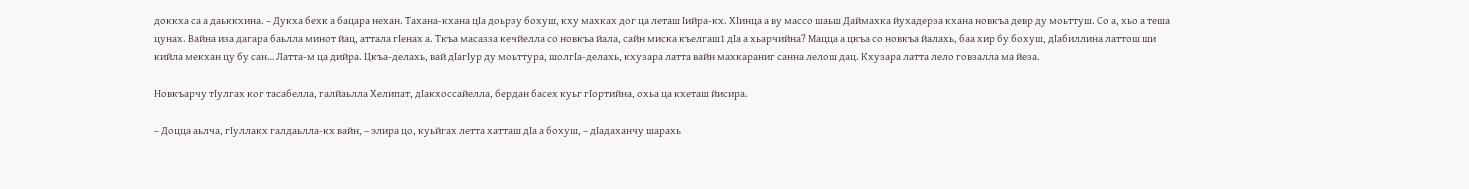доккха са а даьккхина. – Дукха бехк а бацара нехан. Тахана-кхана цІа доьрзу бохуш, кху махках дог ца леташ Іийра-кх. ХІинца а ву массо шаьш Даймахка йухадерза кхана новкъа девр ду моьттуш. Со а, хьо а теша цунах. Вайна иза дагара баьлла минот йац, аттала гІенах а. Ткъа масазза кечйелла со новкъа йала, сайн миска къелгаш1 дІа а хьарчийна? Мацца а цкъа со новкъа йалахь, баа хир бу бохуш, дІабиллина латтош ши кийла мекхан цу бу сан… Латта-м ца дийра. Цкъа-делахь, вай дІагІур ду моьттура, шолгІа-делахь, кхузара латта вайн махкараниг санна лелош дац. Кхузара латта лело говзалла ма йеза.

Новкъарчу тІулгах ког тасабелла, галйаьлла Хелипат, дІакхоссайелла, бердан басех куьг гІортийна, охьа ца кхеташ йисира.

– Доцца аьлча, гІуллакх галдаьлла-кх вайн, – элира цо, куьйгах летта хатташ дІа а бохуш, – дІадаханчу шарахь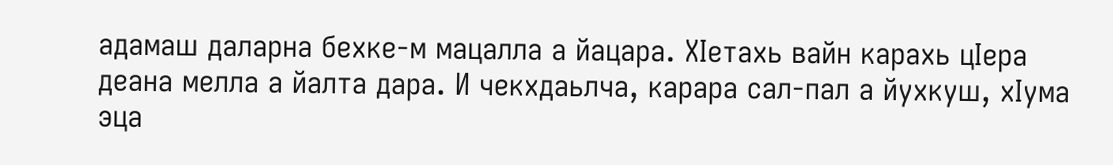адамаш даларна бехке-м мацалла а йацара. ХІетахь вайн карахь цІера деана мелла а йалта дара. И чекхдаьлча, карара сал-пал а йухкуш, хІума эца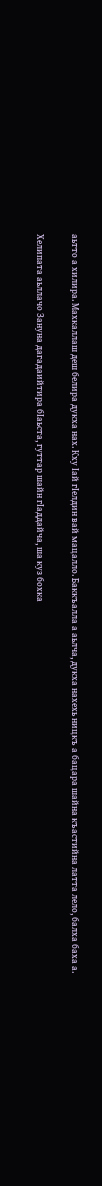аьтто а хилира. Махкаллаш деш белира дукха нах. Кху Іай гІелдин вай мацалло. Баккъалла а аьлча, дукха нахехь ницкъ а бацара шайна къастийна латта лело, балха баха а.

Хелипата аьллачо Зануна дагадаийтира бІаьста, гуттар шайн гІаддайча, ша куз бохка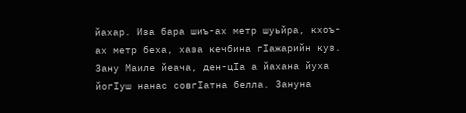йахар. Иза бара шиъ-ах метр шуьйра, кхоъ-ах метр беха, хаза кечбина гІажарийн куз. Зану Маиле йеача, ден-цІа а йахана йуха йогІуш нанас совгІатна белла. Зануна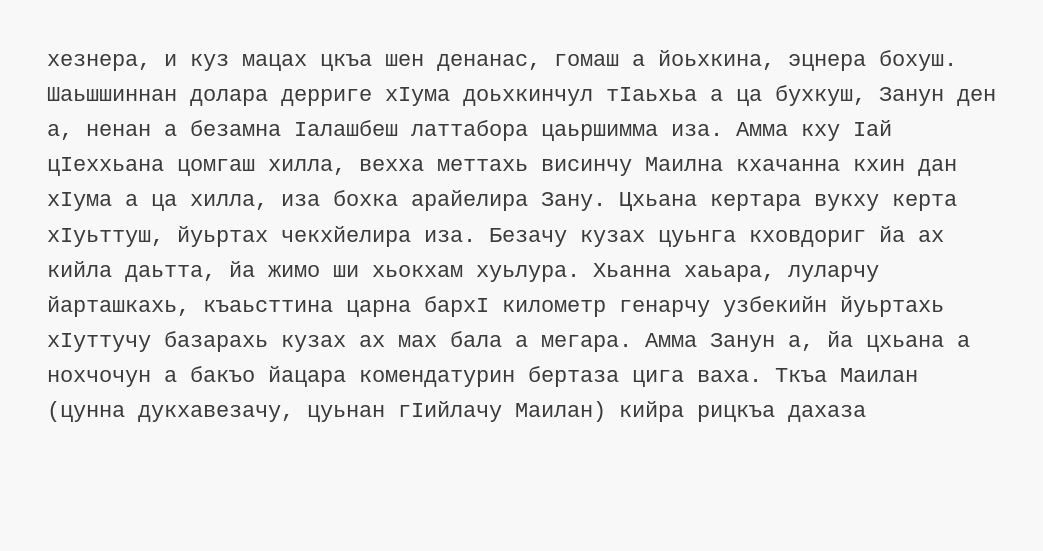хезнера, и куз мацах цкъа шен денанас, гомаш а йоьхкина, эцнера бохуш. Шаьшшиннан долара дерриге хІума доьхкинчул тІаьхьа а ца бухкуш, Занун ден а, ненан а безамна Іалашбеш латтабора цаьршимма иза. Амма кху Іай цІеххьана цомгаш хилла, вехха меттахь висинчу Маилна кхачанна кхин дан хІума а ца хилла, иза бохка арайелира Зану. Цхьана кертара вукху керта хІуьттуш, йуьртах чекхйелира иза. Безачу кузах цуьнга кховдориг йа ах кийла даьтта, йа жимо ши хьокхам хуьлура. Хьанна хаьара, луларчу йарташкахь, къаьсттина царна бархІ километр генарчу узбекийн йуьртахь хІуттучу базарахь кузах ах мах бала а мегара. Амма Занун а, йа цхьана а нохчочун а бакъо йацара комендатурин бертаза цига ваха. Ткъа Маилан (цунна дукхавезачу, цуьнан гІийлачу Маилан) кийра рицкъа дахаза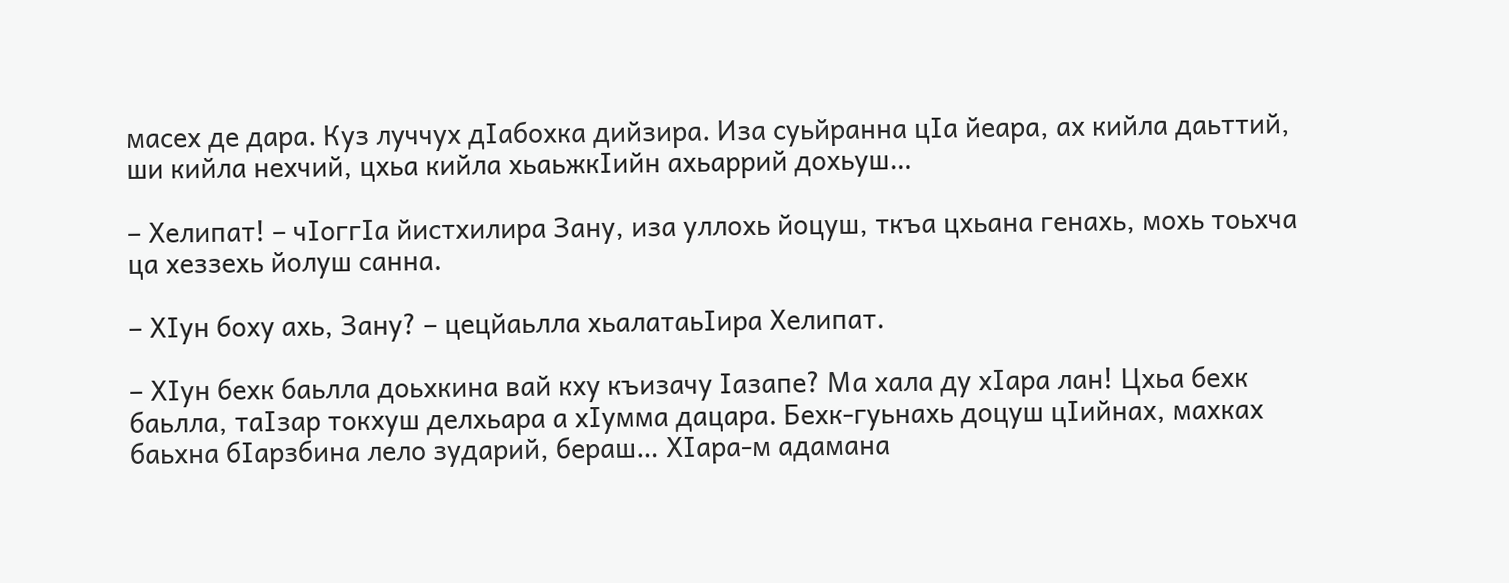масех де дара. Куз луччух дІабохка дийзира. Иза суьйранна цІа йеара, ах кийла даьттий, ши кийла нехчий, цхьа кийла хьаьжкІийн ахьаррий дохьуш…

– Хелипат! – чІоггІа йистхилира Зану, иза уллохь йоцуш, ткъа цхьана генахь, мохь тоьхча ца хеззехь йолуш санна.

– ХІун боху ахь, Зану? – цецйаьлла хьалатаьІира Хелипат.

– ХІун бехк баьлла доьхкина вай кху къизачу Іазапе? Ма хала ду хІара лан! Цхьа бехк баьлла, таІзар токхуш делхьара а хІумма дацара. Бехк-гуьнахь доцуш цІийнах, махках баьхна бІарзбина лело зударий, бераш… ХІара-м адамана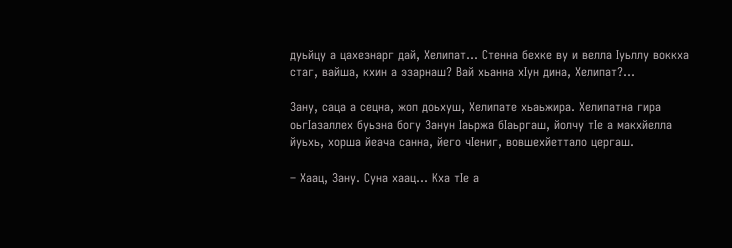дуьйцу а цахезнарг дай, Хелипат… Стенна бехке ву и велла Іуьллу воккха стаг, вайша, кхин а эзарнаш? Вай хьанна хІун дина, Хелипат?…

Зану, саца а сецна, жоп доьхуш, Хелипате хьаьжира. Хелипатна гира оьгІазаллех буьзна богу Занун Іаьржа бІаьргаш, йолчу тІе а макхйелла йуьхь, хорша йеача санна, йего чІениг, вовшехйеттало цергаш.

– Хаац, Зану. Суна хаац… Кха тІе а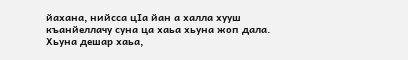йахана, нийсса цIа йан а халла хууш къанйеллачу суна ца хаьа хьуна жоп дала. Хьуна дешар хаьа,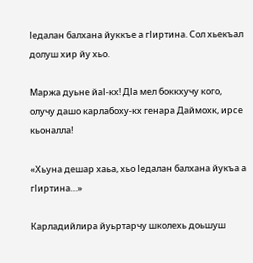Іедалан балхана йуккъе а гІиртина. Сол хьекъал долуш хир йу хьо.

Маржа дуьне йаІ-кх! ДІа мел боккхучу кого, олучу дашо карлабоху-кх генара Даймохк, ирсе кьоналла!

«Хьуна дешар хаьа, хьо Іедалан балхана йукъа а гІиртина…»

Карладийлира йуьртарчу школехь доьшуш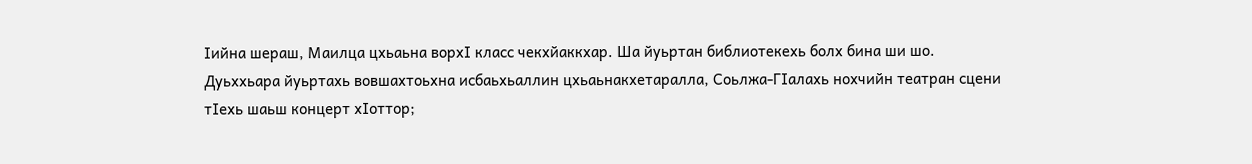Іийна шераш, Маилца цхьаьна ворхІ класс чекхйаккхар. Ша йуьртан библиотекехь болх бина ши шо. Дуьххьара йуьртахь вовшахтоьхна исбаьхьаллин цхьаьнакхетаралла, Соьлжа-ГІалахь нохчийн театран сцени тІехь шаьш концерт хІоттор;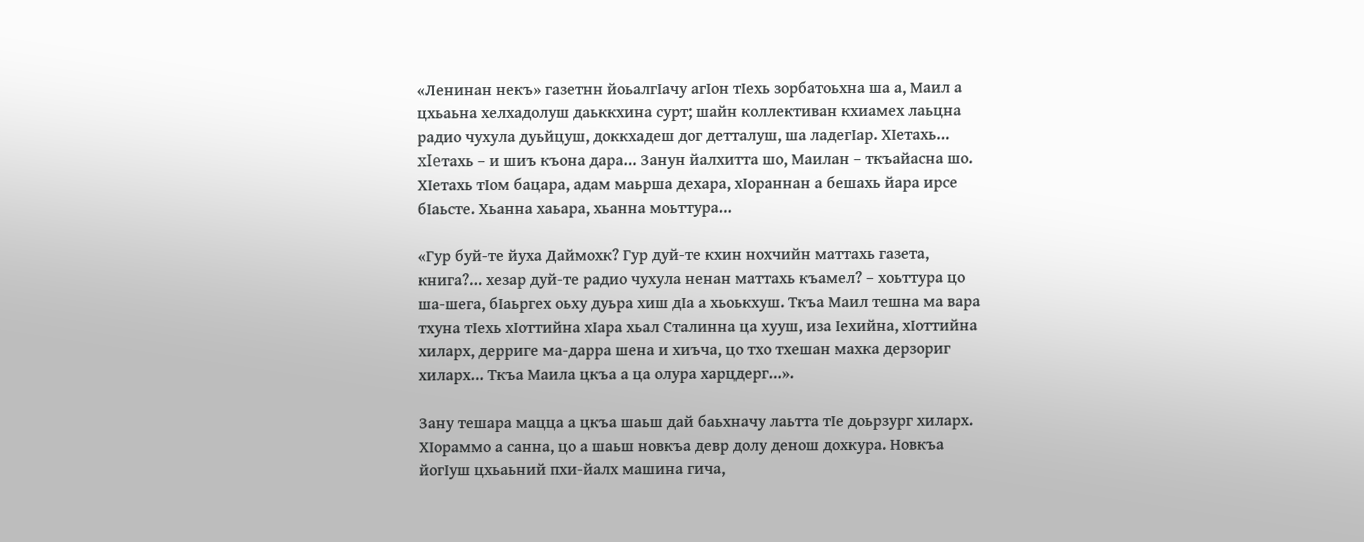«Ленинан некъ» газетнн йоьалгІачу агІон тІехь зорбатоьхна ша а, Маил а цхьаьна хелхадолуш даьккхина сурт; шайн коллективан кхиамех лаьцна радио чухула дуьйцуш, доккхадеш дог детталуш, ша ладегІар. ХІетахь… xIeтахь – и шиъ къона дара… Занун йалхитта шо, Маилан – ткъайасна шо. ХІетахь тІом бацара, адам маьрша дехара, хІораннан а бешахь йара ирсе бІаьсте. Хьанна хаьара, хьанна моьттура…

«Гур буй-те йуха Даймохк? Гур дуй-те кхин нохчийн маттахь газета, книга?… хезар дуй-те радио чухула ненан маттахь къамел? – хоьттура цо ша-шега, бІаьргех оьху дуьра хиш дІа а хьоькхуш. Ткъа Маил тешна ма вара тхуна тІехь хІоттийна хІара хьал Сталинна ца хууш, иза Іехийна, хІоттийна хиларх, дерриге ма-дарра шена и хиъча, цо тхо тхешан махка дерзориг хиларх… Ткъа Маила цкъа а ца олура харцдерг…».

Зану тешара мацца а цкъа шаьш дай баьхначу лаьтта тІе доьрзург хиларх. ХІораммо а санна, цо а шаьш новкъа девр долу денош дохкура. Новкъа йогІуш цхьаьний пхи-йалх машина гича,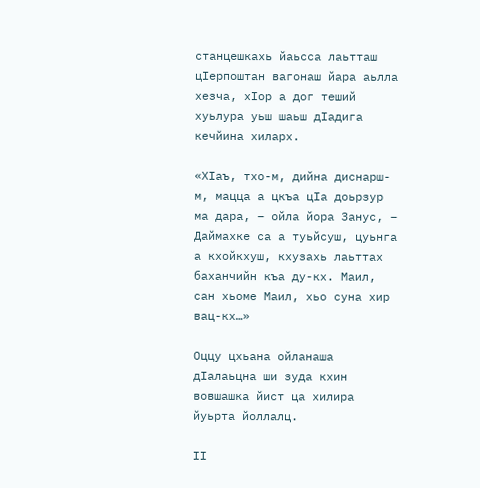станцешкахь йаьсса лаьтташ цІерпоштан вагонаш йара аьлла хезча, хІор а дог теший хуьлура уьш шаьш дІадига кечйина хиларх.

«ХІаъ, тхо-м, дийна диснарш-м, мацца а цкъа цІа доьрзур ма дара, – ойла йора Занус, – Даймахке са а туьйсуш, цуьнга а кхойкхуш, кхузахь лаьттах баханчийн къа ду-кх. Маил, сан хьоме Маил, хьо суна хир вац-кх…»

Оццу цхьана ойланаша дІалаьцна ши зуда кхин вовшашка йист ца хилира йуьрта йоллалц.

ІІ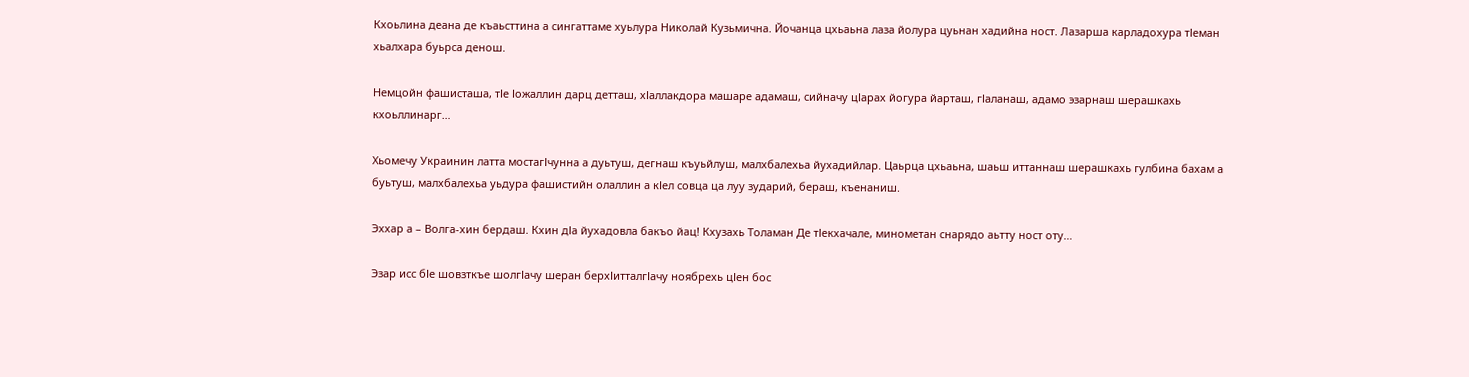Кхоьлина деана де къаьсттина а сингаттаме хуьлура Николай Кузьмична. Йочанца цхьаьна лаза йолура цуьнан хадийна ност. Лазарша карладохура тІеман хьалхара буьрса денош.

Немцойн фашисташа, тІе Іожаллин дарц детташ, хІаллакдора машаре адамаш, сийначу цІарах йогура йарташ, гІаланаш, адамо эзарнаш шерашкахь кхоьллинарг…

Хьомечу Украинин латта мостагІчунна а дуьтуш, дегнаш къуьйлуш, малхбалехьа йухадийлар. Цаьрца цхьаьна, шаьш иттаннаш шерашкахь гулбина бахам а буьтуш, малхбалехьа уьдура фашистийн олаллин а кІел совца ца луу зударий, бераш, къенаниш.

Эххар а – Волга-хин бердаш. Кхин дІа йухадовла бакъо йац! Кхузахь Толаман Де тІекхачале, минометан снарядо аьтту ност оту…

Эзар исс бІе шовзткъе шолгІачу шеран берхІитталгІачу ноябрехь цІен бос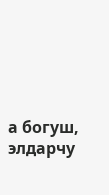а богуш, элдарчу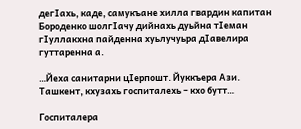дегІахь, каде, самукъане хилла гвардин капитан Бороденко шолгІачу дийнахь дуьйна тІеман гІуллакхна пайденна хуьлучуьра дІавелира гуттаренна а.

…Йеха санитарни цІерпошт. Йуккъера Ази. Ташкент, кхузахь госпиталехь – кхо бутт…

Госпиталера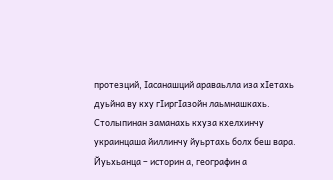протезций, Іасанашций араваьлла иза хІетахь дуьйна ву кху гІиргІазойн лаьмнашкахь. Столыпинан заманахь кхуза кхелхинчу украинцаша йиллинчу йуьртахь болх беш вара. Йуьхьанца – историн а, географин а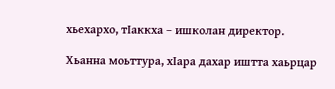хьехархо, тІаккха – ишколан директор.

Хьанна моьттура, хІара дахар иштта хаьрцар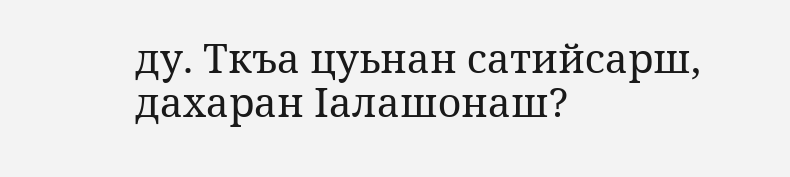ду. Ткъа цуьнан сатийсарш, дахаран Іалашонаш?